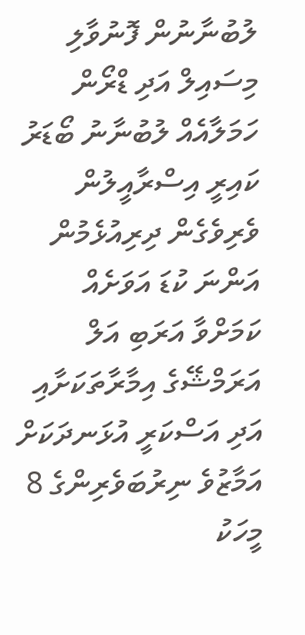ލުބުނާނުން ފޮނުވާލި މިސައިލް އަދި ޑްރޯން ހަމަލާއެއް ލުބުނާނު ބޯޑަރު ކައިރީ އިސްރާއީލުން ވެރިވެގެން ދިރިއުޅެމުން އަންނަ ކުޑަ އަވަށެއް ކަމަށްވާ އަރަބި އަލް އަރަމްޝޭގެ އިމާރާތަކަށާއި އަދި އަސްކަރީ އުޅަނދަކަށް އަމާޒުވެ ނިރުބަވެރިންގެ 8 މީހަކު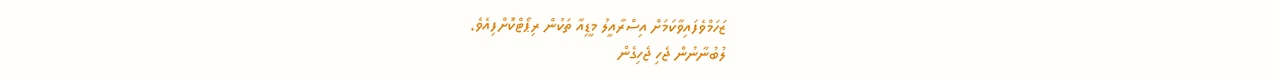ޒަހަމްވެފައިވާކަމަށް އިސްރާއީލު މީޑިއާ ތަކުން ރިޕޯޓްކޮށްފިއެވެ.
ލުބުނާނުން ޖެހި ޖެހިގެން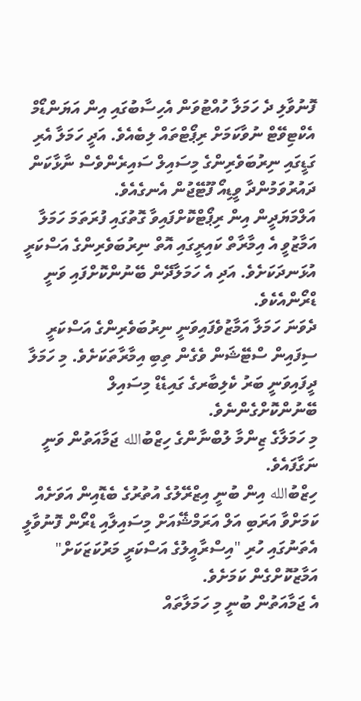ފޮނުވާލި ދެ ހަމަލާ ހުއްޓުވަން އެހިސާބުގައި އިން އަޔަންޑޯމް އެކްޓިވޭޓް ނުވާކަމަށް ރިޕޯޓްތައް ލިބެއެވެ. އަދީ ހަމަލާ އެރި ގަޑީގައި ނިރުބަވެރިންގެ މިސައިލް ސައިރެންވެސް ނާޅާކަން ދައުރުވަމުންދާ ވީޑިއޯ ފޫޓޭޖުން އެނގެއެވެ.
އަލްމަޔަދީން އިން ރިޕޯޓްކޮށްފައިވާ ގޮތުގައި ފުރަތަމަ ހަމަލާ އަމާޒުވީ އެ އިމާރާތް ކައިރީގައި އޮތް ނިރުބަވެރިންގެ އަސްކަރީ އުޅަނދަކަށެވެ. އަދި އެ ހަމަލާދޭން ބޭނުންކޮށްފައި ވަނީ ޑްރޯންއެކެވެ.
ދެވަނަ ހަމަލާ އަމާޒުވެފައިވަނީ ނިރުބަވެރިންގެ އަސްކަރީ ސިފައިން ސްޓޭޝަން ވެގެން ތިބި އިމާރާތަކަށެވެ. މި ހަމަލާ ދީފައިވަނީ ބަރު ކެލިބާރގެ ގައިޑެޑް މިސައިލް ބޭނުންކޮށްގެންނެވެ.
މި ހަމަލާގެ ޒިންމާ ލުބްނާންގެ ހިޒްބުالله ޖަމާއަތުން ވަނީ ނަގާފައެވެ.
ހިޒްބުالله އިން ބުނީ އިޒްރޭލުގެ އުތުރުގެ ބެޑޮއިން އަވަށެއް ކަމަށްވާ އަރަބި އަލް އަރަމްޝޭއަށް މިސައިލާއި ޑްރޯން ފޮނުވާލީ އެތަނުގައި ހުރި "އިސްރާއީލުގެ އަސްކަރީ މަރުކަޒަކަށް" އަމާޒުކޮށްގެން ކަމަށެވެ.
އެ ޖަމާއަތުން ބުނީ މި ހަމަލާތައް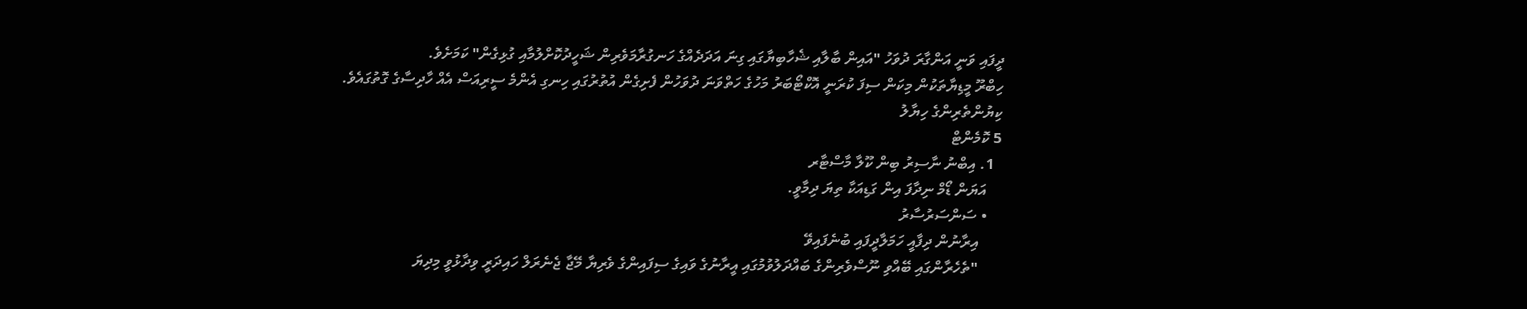ދީފައި ވަނީ އަންގާރަ ދުވަހު "އައިން ބާލާއި ޝެހާބިޔާގައި ގިނަ އަދަދެއްގެ ހަނގުރާމަވެރިން ޝަހީދުކޮށްލުމާއި ގުޅިގެން" ކަމަށެވެ.
ހިބްރޫ މީޑިޔާތަކުން މިކަން ސިފަ ކުރަނީ އޮކްޓޯބަރު މަހުގެ ހަތްވަނަ ދުވަހުން ފެށިގެން އުތުރުގައި ހިނގި އެންމެ ސީރިއަސް އެއް ހާދިސާގެ ގޮތުގައެވެ.
ކިޔުންތެރިންގެ ހިޔާލު
5 ކޮމެންޓް
  1. އިބްނު ނާސިރު ބިން ކޫލާ މާސްޓާރ
    އަޔަން ޑޯމް ނިދާފަ އިން ގަޑިއަކާ ތިޔަ ދިމާވީ.
    • ސަންސަރުސާރު
      އިރާނުން ދިފާއީ ހަމަލާދީފައި ބުނެފައިވޭ
      "ތެހެރާންގައި ބޭއްވި ނޫސްވެރިންގެ ބައްދަލުވުމުގައި އީރާނުގެ ވައިގެ ސިފައިންގެ ވެރިޔާ މޭޖާ ޖެނެރަލް ހައިދަރީ ވިދާޅުވީ މިދިޔަ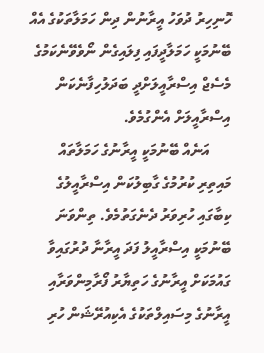ހޮނިހިރު ދުވަހު އީރާނުން ދިން ހަމަލާތަކުގެ އެއް ބޭނުމަކީ ހަމަލާދީފައި ފިލައިގެން ނޯވެވޭނެކަމުގެ މެސެޖް އިސްރާއީލަށްދީ ބަދަލުހިފާނެކަން އިސްރާއީލަށް އެންގުމެވެ.
      އަނެއް ބޭނުމަކީ އީރާނުގެ ހަމަލާތައް މައިތިރި ކުރުމުގެ ގާބިލުކަން އިސްރާއީލުގެ ކިބާގައި ހުރިވަރު ދެނެގަތުމެވެ. ތިންވަނަ ބޭނުމަކީ އިސްރާއީލު ފަދަ އީރާނާ ދުރުގައިވާ ގައުމަކަށް އީރާނުގެ ހަތިޔާރު ފޯރާމިންވަރާއި އީރާނުގެ މިސައިލްތަކުގެ އެކިއުރޭޝަން ހުރި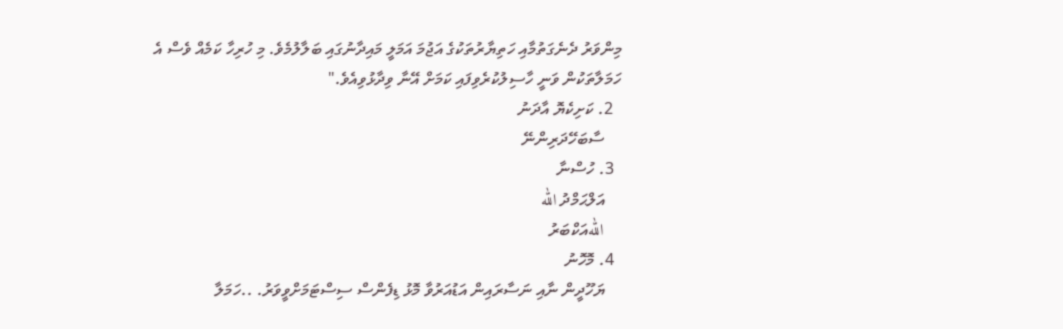މިންވަރު ދެނެގަތުމާއި ހަތިޔާރުތަކުގެ އަޖުމަ އަމަލީ މައިދާނުގައި ބަލާލުމެވެ. މި ހުރިހާ ކަމެއް ވެސް އެ ހަމަލާތަކުން ވަނީ ހާސިލުކުރެވިފައި ކަމަށް އޭނާ ވިދާޅުވިއެވެ."
  2. ކަށިކެޔޮ އާދަނު
    ސާބަހޭދަރިންނޭ
  3. ހުސްނާ
    އަލްޙަމްދު الله
    اللهއަކްބަރު
  4. މޮހޮނު
    ޔަހޫދީން ނާއި ނަސާރައިން އަޑުއަރުވާ މޮޅު ޑިފެންސް ސިސްޓަމަށްވީވަރު. ..ހަމަލާ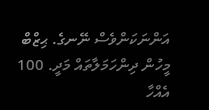އަންނަކަންވެސް ނޭނގެ. ޙިޒްބް މީހުން ދިންހަމަލާތައް މަދީ. 100 އެއްހާ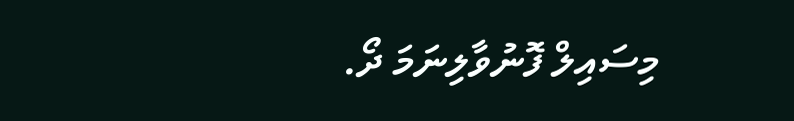މިސައިލް ފޮނުވާލިނަމަ ދޯ.